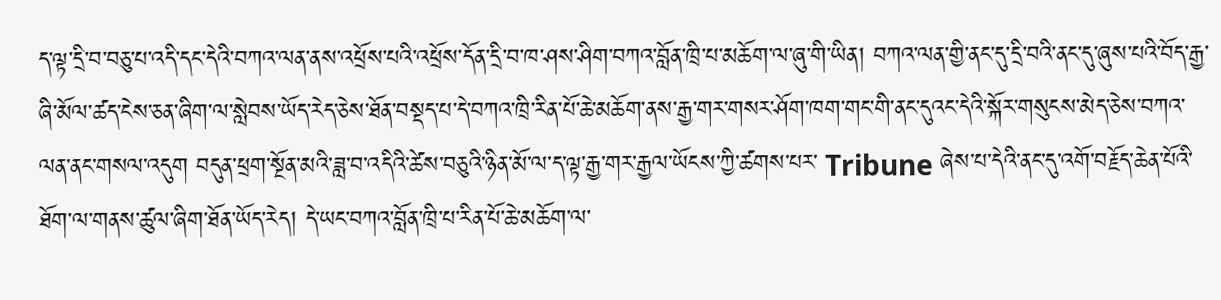ད་ལྟ་དྲི་བ་བཅུ་པ་འདི་དང་དེའི་བཀའ་ལན་ནས་འཕྲོས་པའི་འཕྲོས་དོན་དྲི་བ་ཁ་ཤས་ཤིག་བཀའ་བློན་ཁྲི་པ་མཆོག་ལ་ཞུ་གི་ཡིན། བཀའ་ལན་གྱི་ནང་དུ་དྲི་བའི་ནང་དུ་ཞུས་པའི་བོད་རྒྱ་ཞི་མོལ་ཚད་ངེས་ཅན་ཞིག་ལ་སླེབས་ཡོད་རེད་ཅེས་ཐོན་བསྡད་པ་དེ་བཀའ་ཁྲི་རིན་པོ་ཆེ་མཆོག་ནས་རྒྱ་གར་གསར་ཤོག་ཁག་གང་གི་ནང་དུའང་དེའི་སྐོར་གསུངས་མེད་ཅེས་བཀའ་ལན་ནང་གསལ་འདུག བདུན་ཕྲག་སྔོན་མའི་ཟླ་བ་འདིའི་ཚེས་བཅུའི་ཉིན་མོ་ལ་ད་ལྟ་རྒྱ་གར་རྒྱལ་ཡོངས་ཀྱི་ཚགས་པར་ Tribune ཞེས་པ་དེའི་ནང་དུ་འགོ་བརྗོད་ཆེན་པོའི་ཐོག་ལ་གནས་ཚུལ་ཞིག་ཐོན་ཡོད་རེད། དེ་ཡང་བཀའ་བློན་ཁྲི་པ་རིན་པོ་ཆེ་མཆོག་ལ་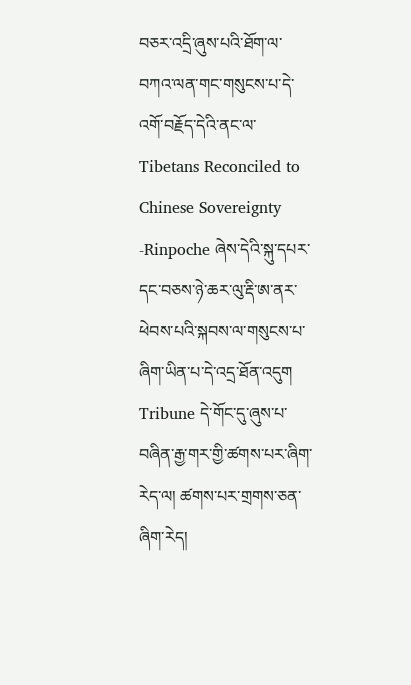བཅར་འདྲི་ཞུས་པའི་ཐོག་ལ་བཀའ་ལན་གང་གསུངས་པ་དེ་འགོ་བརྗོད་དེའི་ནང་ལ་ Tibetans Reconciled to Chinese Sovereignty -Rinpoche ཞེས་དེའི་སྐུ་དཔར་དང་བཅས་ཉེ་ཆར་ལུ་རྡི་ཨ་ནར་ཕེབས་པའི་སྐབས་ལ་གསུངས་པ་ཞིག་ཡིན་པ་དེ་འདྲ་ཐོན་འདུག Tribune དེ་གོང་དུ་ཞུས་པ་བཞིན་རྒྱ་གར་གྱི་ཚགས་པར་ཞིག་རེད་ལ། ཚགས་པར་གྲགས་ཅན་ཞིག་རེད།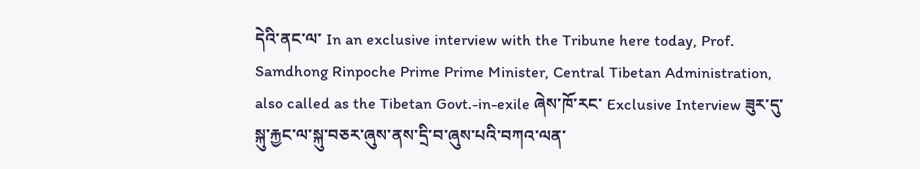དེའི་ནང་ལ་ In an exclusive interview with the Tribune here today, Prof. Samdhong Rinpoche Prime Prime Minister, Central Tibetan Administration, also called as the Tibetan Govt.-in-exile ཞེས་ཁོ་རང་ Exclusive Interview ཟུར་དུ་སྐུ་རྐྱང་ལ་སྐུ་བཅར་ཞུས་ནས་དྲི་བ་ཞུས་པའི་བཀའ་ལན་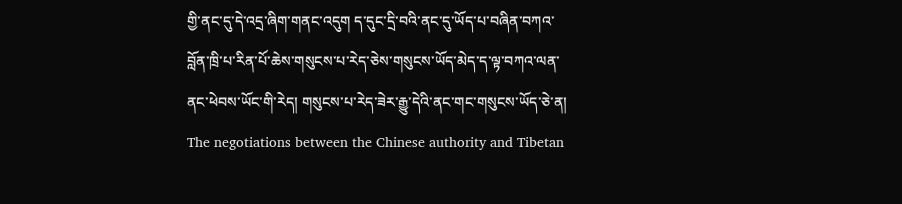གྱི་ནང་དུ་དེ་འདྲ་ཞིག་གནང་འདུག ད་དུང་དྲི་བའི་ནང་དུ་ཡོད་པ་བཞིན་བཀའ་བློན་ཁྲི་པ་རིན་པོ་ཆེས་གསུངས་པ་རེད་ཅེས་གསུངས་ཡོད་མེད་ད་ལྟ་བཀའ་ལན་ནང་ཕེབས་ཡོང་གི་རེད། གསུངས་པ་རེད་ཟེར་རྒྱུ་དེའི་ནང་གང་གསུངས་ཡོད་ཅེ་ན། The negotiations between the Chinese authority and Tibetan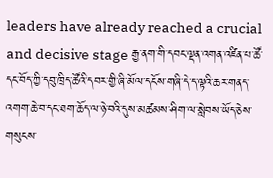leaders have already reached a crucial and decisive stage རྒྱ་ནག་གི་དབང་ལྡན་འགན་འཛིན་པ་ཚོ་དང་བོད་ཀྱི་དབུ་ཁྲིད་ཚོའི་དབར་གྱི་ཞི་མོལ་དངོས་གཞི་དེ་ད་ལྟའི་ཆར་གནད་འགག་ཆེ་བ་དང་ཐག་ཆོད་ལ་ཉེ་བའི་དུས་མཚམས་ཤིག་ལ་སླེབས་ཡོད་ཅེས་གསུངས་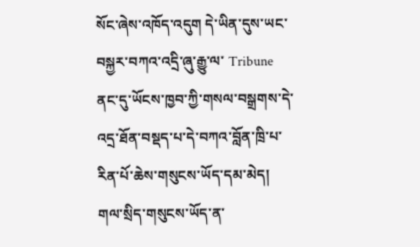སོང་ཞེས་འཁོད་འདུག དེ་ཡིན་དུས་ཡང་བསྐྱར་བཀའ་འདྲི་ཞུ་རྒྱུ་ལ་ Tribune ནང་དུ་ཡོངས་ཁྱབ་ཀྱི་གསལ་བསྒྲགས་དེ་འདྲ་ཐོན་བསྡད་པ་དེ་བཀའ་བློན་ཁྲི་པ་རིན་པོ་ཆེས་གསུངས་ཡོད་དམ་མེད། གལ་སྲིད་གསུངས་ཡོད་ན་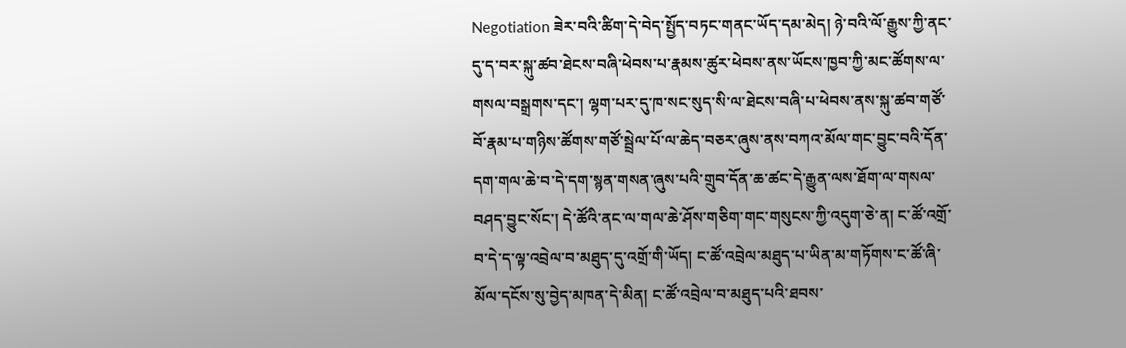Negotiation ཟེར་བའི་ཚིག་དེ་བེད་སྤྱོད་བཏང་གནང་ཡོད་དམ་མེད། ཉེ་བའི་ལོ་རྒྱུས་ཀྱི་ནང་དུ་ད་བར་སྐུ་ཚབ་ཐེངས་བཞི་ཕེབས་པ་རྣམས་ཚུར་ཕེབས་ནས་ཡོངས་ཁྱབ་ཀྱི་མང་ཚོགས་ལ་གསལ་བསྒྲགས་དང་། ལྷག་པར་དུ་ཁ་སང་སུད་སི་ལ་ཐེངས་བཞི་པ་ཕེབས་ནས་སྐུ་ཚབ་གཙོ་བོ་རྣམ་པ་གཉིས་ཚོགས་གཙོ་སྦྲེལ་པོ་ལ་ཆེད་བཅར་ཞུས་ནས་བཀའ་མོལ་གང་བྱུང་བའི་དོན་དག་གལ་ཆེ་བ་དེ་དག་སྙན་གསན་ཞུས་པའི་གྲུབ་དོན་ཆ་ཚང་དེ་རྒྱུན་ལས་ཐོག་ལ་གསལ་བཤད་བྱུང་སོང་། དེ་ཚོའི་ནང་ལ་གལ་ཆེ་ཤོས་གཅིག་གང་གསུངས་ཀྱི་འདུག་ཅེ་ན། ང་ཚོ་འགྲོ་བ་དེ་ད་ལྟ་འབྲེལ་བ་མཐུད་དུ་འགྲོ་གི་ཡོད། ང་ཚོ་འབྲེལ་མཐུད་པ་ཡིན་མ་གཏོགས་ང་ཚོ་ཞི་མོལ་དངོས་སུ་བྱེད་མཁན་དེ་མིན། ང་ཚོ་འབྲེལ་བ་མཐུད་པའི་ཐབས་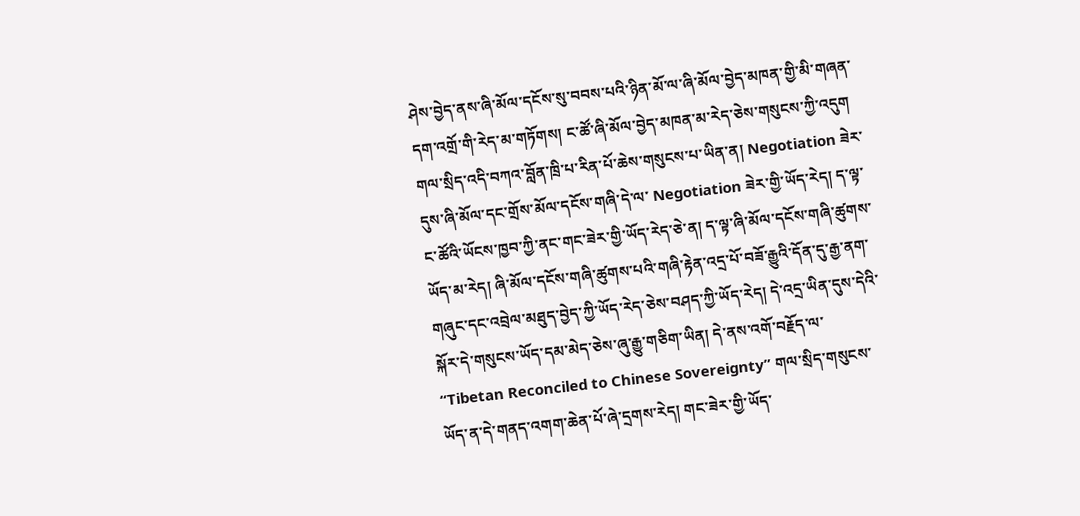ཤེས་བྱེད་ནས་ཞི་མོལ་དངོས་སུ་བབས་པའི་ཉིན་མོ་ལ་ཞི་མོལ་བྱེད་མཁན་གྱི་མི་གཞན་དག་འགྲོ་གི་རེད་མ་གཏོགས། ང་ཚོ་ཞི་མོལ་བྱེད་མཁན་མ་རེད་ཅེས་གསུངས་ཀྱི་འདུག གལ་སྲིད་འདི་བཀའ་བློན་ཁྲི་པ་རིན་པོ་ཆེས་གསུངས་པ་ཡིན་ན། Negotiation ཟེར་དུས་ཞི་མོལ་དང་གྲོས་མོལ་དངོས་གཞི་དེ་ལ་ Negotiation ཟེར་གྱི་ཡོད་རེད། ད་ལྟ་ང་ཚོའི་ཡོངས་ཁྱབ་ཀྱི་ནང་གང་ཟེར་གྱི་ཡོད་རེད་ཅེ་ན། ད་ལྟ་ཞི་མོལ་དངོས་གཞི་ཚུགས་ཡོད་མ་རེད། ཞི་མོལ་དངོས་གཞི་ཚུགས་པའི་གཞི་རྟེན་འདྲ་པོ་བཟོ་རྒྱུའི་དོན་དུ་རྒྱ་ནག་གཞུང་དང་འབྲེལ་མཐུད་བྱེད་ཀྱི་ཡོད་རེད་ཅེས་བཤད་ཀྱི་ཡོད་རེད། དེ་འདྲ་ཡིན་དུས་དེའི་སྐོར་དེ་གསུངས་ཡོད་དམ་མེད་ཅེས་ཞུ་རྒྱུ་གཅིག་ཡིན། དེ་ནས་འགོ་བརྗོད་ལ་ “Tibetan Reconciled to Chinese Sovereignty” གལ་སྲིད་གསུངས་ཡོད་ན་དེ་གནད་འགག་ཆེན་པོ་ཞེ་དྲགས་རེད། གང་ཟེར་གྱི་ཡོད་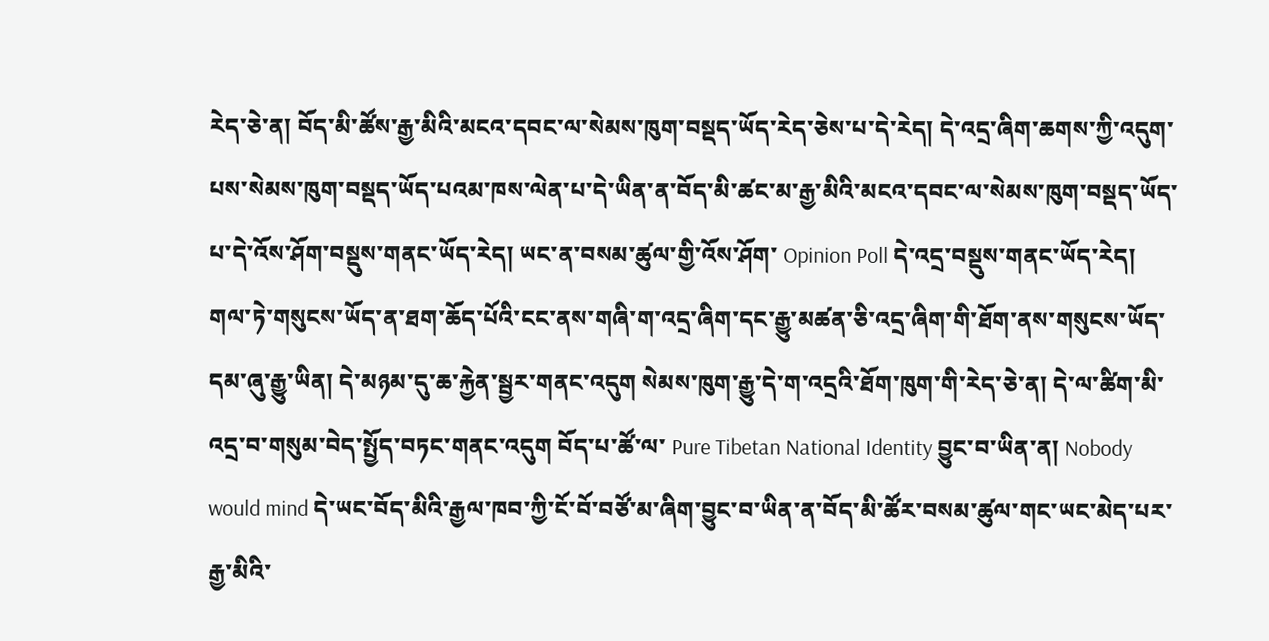རེད་ཅེ་ན། བོད་མི་ཚོས་རྒྱ་མིའི་མངའ་དབང་ལ་སེམས་ཁུག་བསྡད་ཡོད་རེད་ཅེས་པ་དེ་རེད། དེ་འདྲ་ཞིག་ཆགས་ཀྱི་འདུག་པས་སེམས་ཁུག་བསྡད་ཡོད་པའམ་ཁས་ལེན་པ་དེ་ཡིན་ན་བོད་མི་ཚང་མ་རྒྱ་མིའི་མངའ་དབང་ལ་སེམས་ཁུག་བསྡད་ཡོད་པ་དེ་འོས་ཤོག་བསྡུས་གནང་ཡོད་རེད། ཡང་ན་བསམ་ཚུལ་གྱི་འོས་ཤོག་ Opinion Poll དེ་འདྲ་བསྡུས་གནང་ཡོད་རེད། གལ་ཏེ་གསུངས་ཡོད་ན་ཐག་ཆོད་པོའི་ངང་ནས་གཞི་ག་འདྲ་ཞིག་དང་རྒྱུ་མཚན་ཅི་འདྲ་ཞིག་གི་ཐོག་ནས་གསུངས་ཡོད་དམ་ཞུ་རྒྱུ་ཡིན། དེ་མཉམ་དུ་ཆ་རྐྱེན་སྦྱར་གནང་འདུག སེམས་ཁུག་རྒྱུ་དེ་ག་འདྲའི་ཐོག་ཁུག་གི་རེད་ཅེ་ན། དེ་ལ་ཚིག་མི་འདྲ་བ་གསུམ་བེད་སྤྱོད་བཏང་གནང་འདུག བོད་པ་ཚོ་ལ་ Pure Tibetan National Identity བྱུང་བ་ཡིན་ན། Nobody would mind དེ་ཡང་བོད་མིའི་རྒྱལ་ཁབ་ཀྱི་ངོ་བོ་བཙོ་མ་ཞིག་བྱུང་བ་ཡིན་ན་བོད་མི་ཚོར་བསམ་ཚུལ་གང་ཡང་མེད་པར་རྒྱ་མིའི་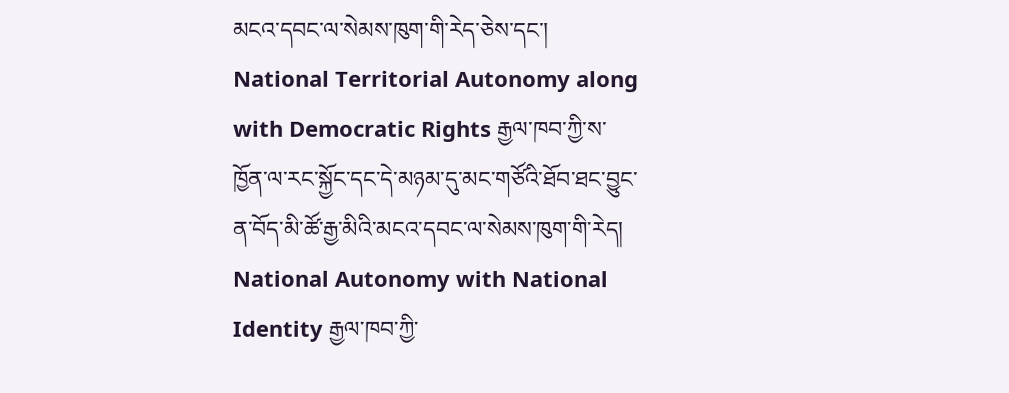མངའ་དབང་ལ་སེམས་ཁུག་གི་རེད་ཅེས་དང་། National Territorial Autonomy along with Democratic Rights རྒྱལ་ཁབ་ཀྱི་ས་ཁྱོན་ལ་རང་སྐྱོང་དང་དེ་མཉམ་དུ་མང་གཙོའི་ཐོབ་ཐང་བྱུང་ན་བོད་མི་ཚོ་རྒྱ་མིའི་མངའ་དབང་ལ་སེམས་ཁུག་གི་རེད། National Autonomy with National Identity རྒྱལ་ཁབ་ཀྱི་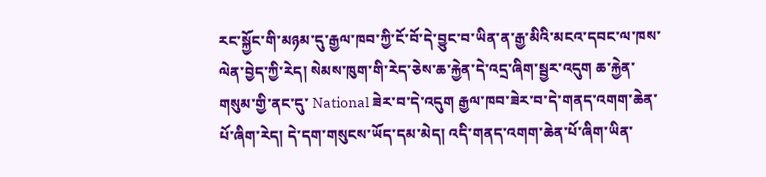རང་སྐྱོང་གི་མཉམ་དུ་རྒྱལ་ཁབ་ཀྱི་ངོ་བོ་དེ་བྱུང་བ་ཡིན་ན་རྒྱ་མིའི་མངའ་དབང་ལ་ཁས་ལེན་བྱེད་ཀྱི་རེད། སེམས་ཁུག་གི་རེད་ཅེས་ཆ་རྐྱེན་དེ་འདྲ་ཞིག་སྦྱར་འདུག ཆ་རྐྱེན་གསུམ་གྱི་ནང་དུ་ National ཟེར་བ་དེ་འདུག རྒྱལ་ཁབ་ཟེར་བ་དེ་གནད་འགག་ཆེན་པོ་ཞིག་རེད། དེ་དག་གསུངས་ཡོད་དམ་མེད། འདི་གནད་འགག་ཆེན་པོ་ཞིག་ཡིན་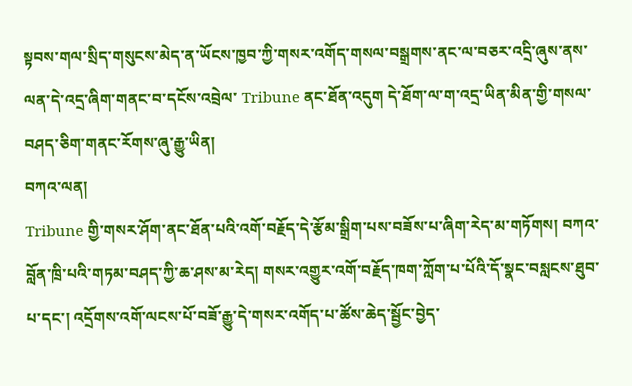སྟབས་གལ་སྲིད་གསུངས་མེད་ན་ཡོངས་ཁྱབ་ཀྱི་གསར་འགོད་གསལ་བསྒྲགས་ནང་ལ་བཅར་འདྲི་ཞུས་ནས་ལན་དེ་འདྲ་ཞིག་གནང་བ་དངོས་འབྲེལ་ Tribune ནང་ཐོན་འདུག དེ་ཐོག་ལ་ག་འདྲ་ཡིན་མིན་གྱི་གསལ་བཤད་ཅིག་གནང་རོགས་ཞུ་རྒྱུ་ཡིན།
བཀའ་ལན།
Tribune གྱི་གསར་ཤོག་ནང་ཐོན་པའི་འགོ་བརྗོད་དེ་རྩོམ་སྒྲིག་པས་བཟོས་པ་ཞིག་རེད་མ་གཏོགས། བཀའ་བློན་ཁྲི་པའི་གཏམ་བཤད་ཀྱི་ཆ་ཤས་མ་རེད། གསར་འགྱུར་འགོ་བརྗོད་ཁག་ཀློག་པ་པོའི་དོ་སྣང་བསླངས་ཐུབ་པ་དང་། འདྲོགས་འགོ་ལངས་པོ་བཟོ་རྒྱུ་དེ་གསར་འགོད་པ་ཚོས་ཆེད་སྦྱོང་བྱེད་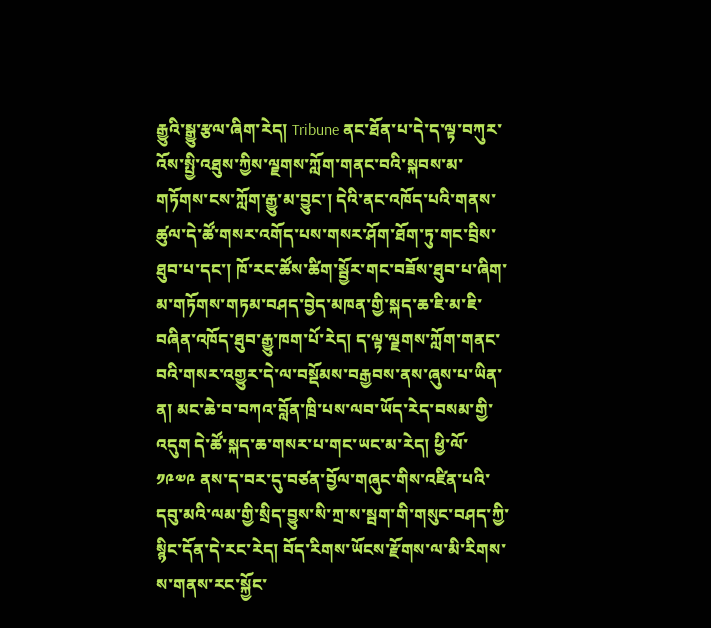རྒྱུའི་སྒྱུ་རྩལ་ཞིག་རེད། Tribune ནང་ཐོན་པ་དེ་ད་ལྟ་བཀུར་འོས་སྤྱི་འཐུས་ཀྱིས་ལྗགས་ཀློག་གནང་བའི་སྐབས་མ་གཏོགས་ངས་ཀློག་རྒྱུ་མ་བྱུང་། དེའི་ནང་འཁོད་པའི་གནས་ཚུལ་དེ་ཚོ་གསར་འགོད་པས་གསར་ཤོག་ཐོག་ཏུ་གང་བྲིས་ཐུབ་པ་དང་། ཁོ་རང་ཚོས་ཚིག་སྦྱོར་གང་བཟོས་ཐུབ་པ་ཞིག་མ་གཏོགས་གཏམ་བཤད་བྱེད་མཁན་གྱི་སྐད་ཆ་ཇི་མ་ཇི་བཞིན་འཁོད་ཐུབ་རྒྱུ་ཁག་པོ་རེད། ད་ལྟ་ལྗགས་ཀློག་གནང་བའི་གསར་འགྱུར་དེ་ལ་བསྡོམས་བརྒྱབས་ནས་ཞུས་པ་ཡིན་ན། མང་ཆེ་བ་བཀའ་བློན་ཁྲི་པས་ལབ་ཡོད་རེད་བསམ་གྱི་འདུག དེ་ཚོ་སྐད་ཆ་གསར་པ་གང་ཡང་མ་རེད། ཕྱི་ལོ་ ༡༩༧༩ ནས་ད་བར་དུ་བཙན་བྱོལ་གཞུང་གིས་འཛིན་པའི་དབུ་མའི་ལམ་གྱི་སྲིད་བྱུས་སི་ཀྲ་ས་སྦག་གི་གསུང་བཤད་ཀྱི་སྙིང་དོན་དེ་རང་རེད། བོད་རིགས་ཡོངས་རྫོགས་ལ་མི་རིགས་ས་གནས་རང་སྐྱོང་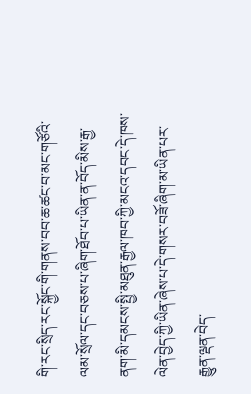གི་རང་སྲིད་རང་སྐྱོང་གི་གནས་བབ་ཆ་ཚང་བ་མང་གཙོའི་ལམ་སྲོལ་དང་བཅས་པ་ཞིག་ཐོབ་པ་ཡིན་ན་བོད་མིས་རྒྱ་ནག་མི་དམངས་སྤྱི་མཐུན་རྒྱལ་ཁབ་ཀྱི་མངའ་དབང་དེ་ཁས་ལེན་བྱེད་ཀྱི་ཡིན་ཞེས་པ་དེ་གསར་བཟོ་ཞིག་མ་ཡིན་པར་རྒྱུན་ལྡན་བེད་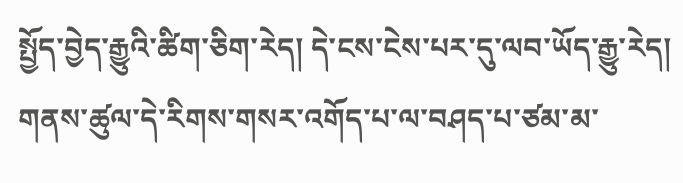སྤྱོད་བྱེད་རྒྱུའི་ཚིག་ཅིག་རེད། དེ་ངས་ངེས་པར་དུ་ལབ་ཡོད་རྒྱུ་རེད། གནས་ཚུལ་དེ་རིགས་གསར་འགོད་པ་ལ་བཤད་པ་ཙམ་མ་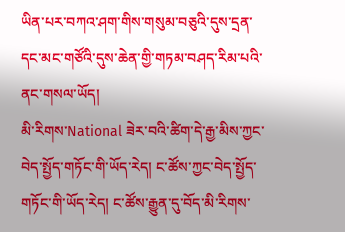ཡིན་པར་བཀའ་ཤག་གིས་གསུམ་བཅུའི་དུས་དྲན་དང་མང་གཙོའི་དུས་ཆེན་གྱི་གཏམ་བཤད་རིམ་པའི་ནང་གསལ་ཡོད།
མི་རིགས་National ཟེར་བའི་ཚིག་དེ་རྒྱ་མིས་ཀྱང་བེད་སྤྱོད་གཏོང་གི་ཡོད་རེད། ང་ཚོས་ཀྱང་བེད་སྤྱོད་གཏོང་གི་ཡོད་རེད། ང་ཚོས་རྒྱུན་དུ་བོད་མི་རིགས་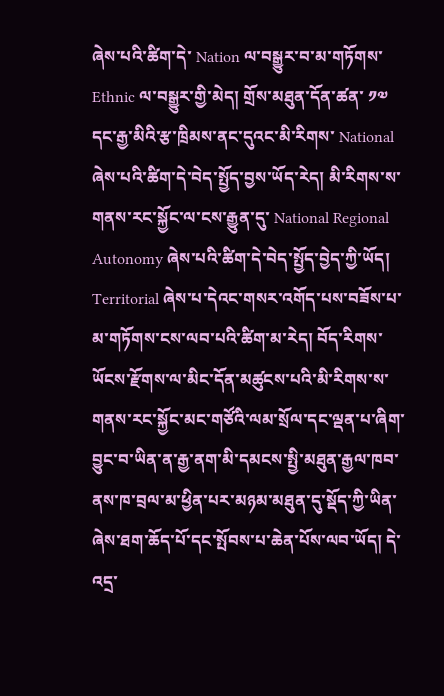ཞེས་པའི་ཚིག་དེ་ Nation ལ་བསྒྱུར་བ་མ་གཏོགས་ Ethnic ལ་བསྒྱུར་གྱི་མེད། གྲོས་མཐུན་དོན་ཚན་ ༡༧ དང་རྒྱ་མིའི་རྩ་ཁྲིམས་ནང་དུའང་མི་རིགས་ National ཞེས་པའི་ཚིག་དེ་བེད་སྤྱོད་བྱས་ཡོད་རེད། མི་རིགས་ས་གནས་རང་སྐྱོང་ལ་ངས་རྒྱུན་དུ་ National Regional Autonomy ཞེས་པའི་ཚིག་དེ་བེད་སྤྱོད་བྱེད་ཀྱི་ཡོད། Territorial ཞེས་པ་དེའང་གསར་འགོད་པས་བཟོས་པ་མ་གཏོགས་ངས་ལབ་པའི་ཚིག་མ་རེད། བོད་རིགས་ཡོངས་རྫོགས་ལ་མིང་དོན་མཚུངས་པའི་མི་རིགས་ས་གནས་རང་སྐྱོང་མང་གཙོའི་ལམ་སྲོལ་དང་ལྡན་པ་ཞིག་བྱུང་བ་ཡིན་ན་རྒྱ་ནག་མི་དམངས་སྤྱི་མཐུན་རྒྱལ་ཁབ་ནས་ཁ་བྲལ་མ་ཕྱིན་པར་མཉམ་མཐུན་དུ་སྡོད་ཀྱི་ཡིན་ཞེས་ཐག་ཆོད་པོ་དང་སྤོབས་པ་ཆེན་པོས་ལབ་ཡོད། དེ་འདྲ་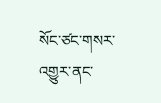སོང་ཙང་གསར་འགྱུར་ནང་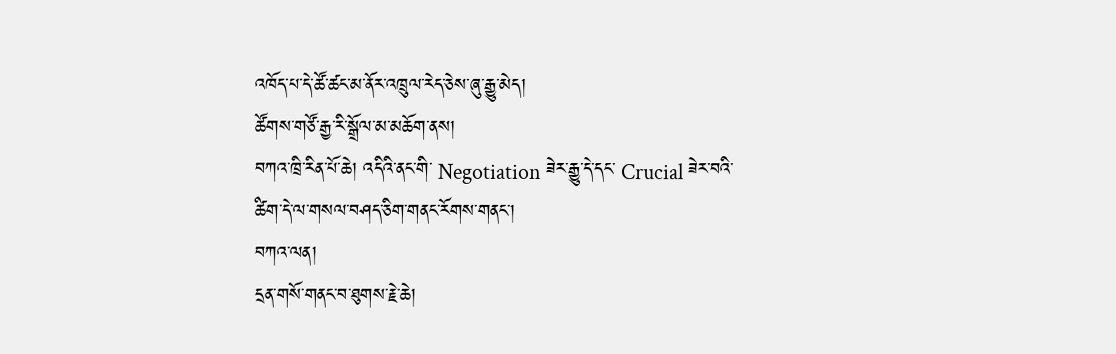འཁོད་པ་དེ་ཚོ་ཚང་མ་ནོར་འཁྲུལ་རེད་ཅེས་ཞུ་རྒྱུ་མེད།
ཚོགས་གཙོ་རྒྱ་རི་སྒྲོལ་མ་མཆོག་ནས།
བཀའ་ཁྲི་རིན་པོ་ཆེ། འདིའི་ནང་གི་ Negotiation ཟེར་རྒྱུ་དེ་དང་ Crucial ཟེར་བའི་ཚིག་དེ་ལ་གསལ་བཤད་ཅིག་གནང་རོགས་གནང་།
བཀའ་ལན།
དྲན་གསོ་གནང་བ་ཐུགས་རྗེ་ཆེ།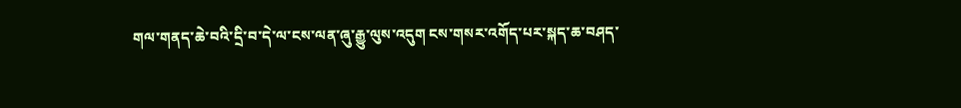གལ་གནད་ཆེ་བའི་དྲི་བ་དེ་ལ་ངས་ལན་ཞུ་རྒྱུ་ལུས་འདུག ངས་གསར་འགོད་པར་སྐད་ཆ་བཤད་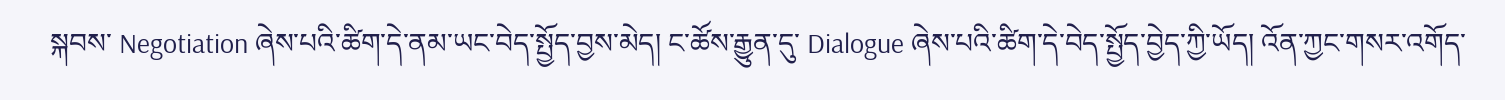སྐབས་ Negotiation ཞེས་པའི་ཚིག་དེ་ནམ་ཡང་བེད་སྤྱོད་བྱས་མེད། ང་ཚོས་རྒྱུན་དུ་ Dialogue ཞེས་པའི་ཚིག་དེ་བེད་སྤྱོད་བྱེད་ཀྱི་ཡོད། འོན་ཀྱང་གསར་འགོད་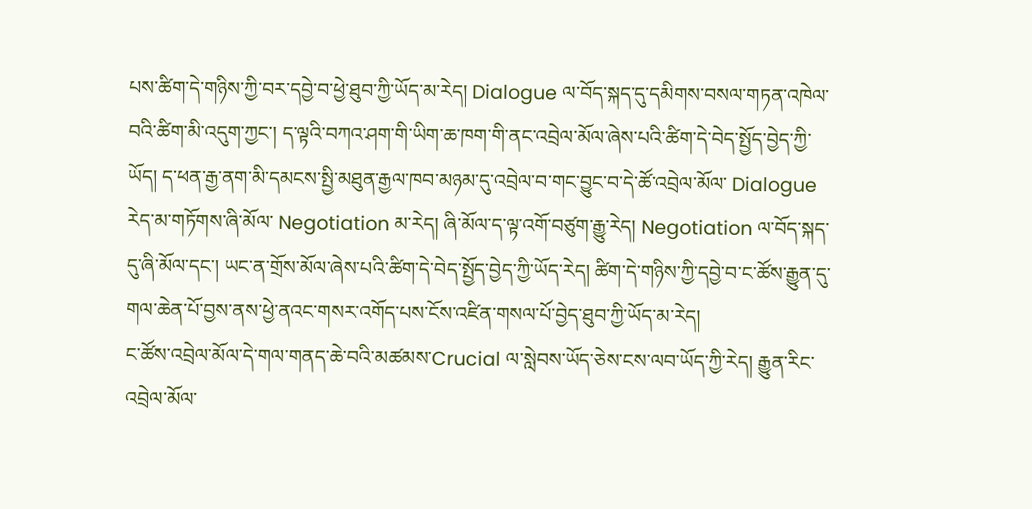པས་ཚིག་དེ་གཉིས་ཀྱི་བར་དབྱེ་བ་ཕྱེ་ཐུབ་ཀྱི་ཡོད་མ་རེད། Dialogue ལ་བོད་སྐད་དུ་དམིགས་བསལ་གཏན་འཁེལ་བའི་ཚིག་མི་འདུག་ཀྱང་། ད་ལྟའི་བཀའ་ཤག་གི་ཡིག་ཆ་ཁག་གི་ནང་འབྲེལ་མོལ་ཞེས་པའི་ཚིག་དེ་བེད་སྤྱོད་བྱེད་ཀྱི་ཡོད། ད་ཕན་རྒྱ་ནག་མི་དམངས་སྤྱི་མཐུན་རྒྱལ་ཁབ་མཉམ་དུ་འབྲེལ་བ་གང་བྱུང་བ་དེ་ཚོ་འབྲེལ་མོལ་ Dialogue རེད་མ་གཏོགས་ཞི་མོལ་ Negotiation མ་རེད། ཞི་མོལ་ད་ལྟ་འགོ་བཙུག་རྒྱུ་རེད། Negotiation ལ་བོད་སྐད་དུ་ཞི་མོལ་དང་། ཡང་ན་གྲོས་མོལ་ཞེས་པའི་ཚིག་དེ་བེད་སྤྱོད་བྱེད་ཀྱི་ཡོད་རེད། ཚིག་དེ་གཉིས་ཀྱི་དབྱེ་བ་ང་ཚོས་རྒྱུན་དུ་གལ་ཆེན་པོ་བྱས་ནས་ཕྱེ་ནའང་གསར་འགོད་པས་ངོས་འཛིན་གསལ་པོ་བྱེད་ཐུབ་ཀྱི་ཡོད་མ་རེད།
ང་ཚོས་འབྲེལ་མོལ་དེ་གལ་གནད་ཆེ་བའི་མཚམས་Crucial ལ་སླེབས་ཡོད་ཅེས་ངས་ལབ་ཡོད་ཀྱི་རེད། རྒྱུན་རིང་འབྲེལ་མོལ་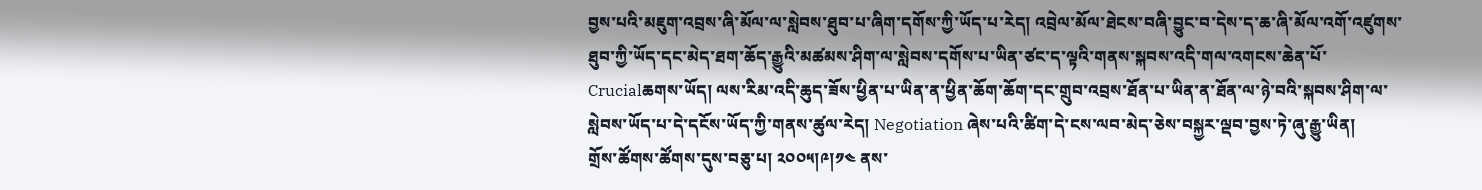བྱས་པའི་མཇུག་འབྲས་ཞི་མོལ་ལ་སླེབས་ཐུབ་པ་ཞིག་དགོས་ཀྱི་ཡོད་པ་རེད། འབྲེལ་མོལ་ཐེངས་བཞི་བྱུང་བ་དེས་ད་ཆ་ཞི་མོལ་འགོ་འཛུགས་ཐུབ་ཀྱི་ཡོད་དང་མེད་ཐག་ཆོད་རྒྱུའི་མཚམས་ཤིག་ལ་སླེབས་དགོས་པ་ཡིན་ཙང་ད་ལྟའི་གནས་སྐབས་འདི་གལ་འགངས་ཆེན་པོ་ Crucialཆགས་ཡོད། ལས་རིམ་འདི་ཆུད་ཟོས་ཕྱིན་པ་ཡིན་ན་ཕྱིན་ཆོག་ཆོག་དང་གྲུབ་འབྲས་ཐོན་པ་ཡིན་ན་ཐོན་ལ་ཉེ་བའི་སྐབས་ཤིག་ལ་སླེབས་ཡོད་པ་དེ་དངོས་ཡོད་ཀྱི་གནས་ཚུལ་རེད། Negotiation ཞེས་པའི་ཚིག་དེ་ངས་ལབ་མེད་ཅེས་བསྐྱར་ལྡབ་བྱས་ཏེ་ཞུ་རྒྱུ་ཡིན།
གྲོས་ཚོགས་ཚོགས་དུས་བཅུ་པ། ༢༠༠༥།༩།༡༤ ནས་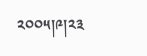༢༠༠༥།༩།༢༣